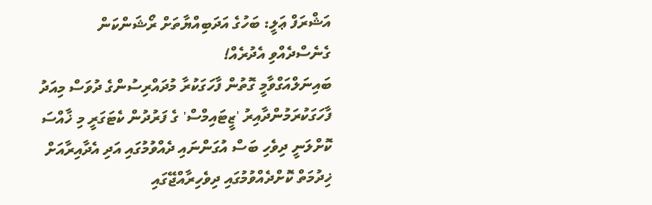އަޝްރަފް ޢަލީ: ބަހުގެ އަދަބިއްޔާތަށް ރޯޝަންކަން ގެނެސްދެއްވި އެދުރެއް!
ބައިނަލްއަގްވާމީ ގޮތުން ފާހަގަކުރާ މުދައްރިސުންގެ ދުވަސް މިއަދު ފާހަގަކުރަމުންދާއިރު 'ޒީޓައިމްސް' ގެ ފަރުދުން ކެޓަގަރީ މި ޚާއްސަ ކޮށްލަނީ ދިވެހި ބަސް އުގަންނައި ދެއްވުމުގައި އަދި އެދާއިރާއަށް ޚިދުމަތް ކޮށްދެއްވުމުގައި ދިވެހިރާއްޖޭގައި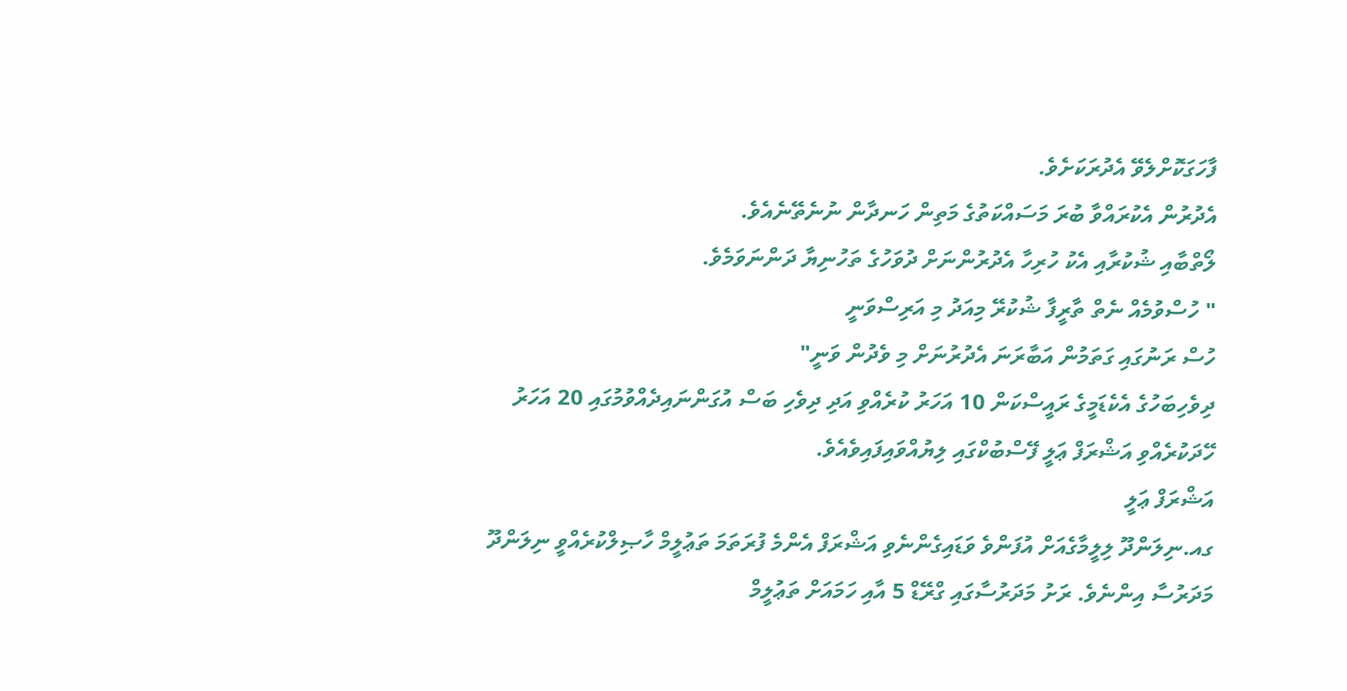ފާހަގަކޮށްލެވޭ އެދުރަކަށެވެ.
އެދުރުން އެކުރައްވާ ބުރަ މަސައްކަތުގެ މަތިން ހަނދާން ނުނެތޭނެއެވެ.
ލޯތްބާއި ޝުކުރާއި އެކު ހުރިހާ އެދުރުންނަށް ދުވަހުގެ ތަހުނިޔާ ދަންނަވަމެވެ.
" ހުސްވުމެއް ނެތް ތާރީފާ ޝުކުރޭ މިއަދު މި އަރިސްވަނީ
ހުސް ރަނުގައި ގަތަމުން އަބާރަނަ އެދުރުނަށް މި ވެދުން ވަނީ"
ދިވެހިބަހުގެ އެކެޑަމީގެ ރައީސްކަން 10 އަހަރު ކުރެއްވި އަދި ދިވެހި ބަސް އުގަންނައިދެއްވުމުގައި 20 އަހަރު ހޭދަކުރެއްވި އަޝްރަފް ޢަލީ ފޭސްބުކްގައި ލިޔުއްވައިފައިވެއެވެ.
އަޝްރަފް ޢަލީ
ގއ.ނިލަންދޫ ލިލީމާގެއަށް އުފަންވެ ވަޑައިގެންނެވި އަޝްރަފް އެންމެ ފުރަތަމަ ތަޢުލީމް ހާޞިލްކުރެއްވީ ނިލަންދޫ މަދަރުސާ އިންނެވެ. ރަށު މަދަރުސާގައި ގްރޭޑް 5 އާއި ހަމައަށް ތަޢުލީމް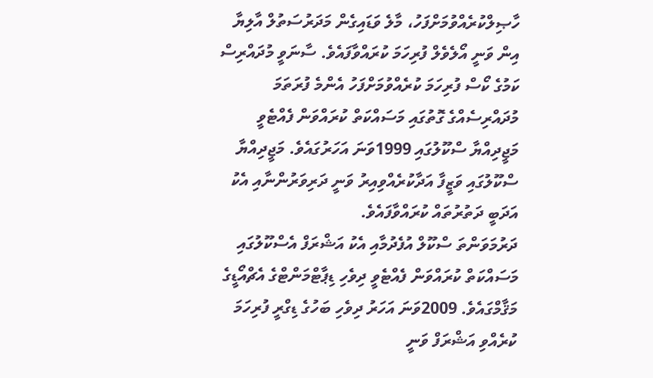ހާޞިލްކުރެއްވުމަށްފަހު، މާލެ ވަޑައިގެން މަދަރުސަތުލް އާލިޔާ އިން ވަނީ އޯލެވެލް ފުރިހަމަ ކުރައްވާފައެވެ. ސާނަވީ މުދައްރިސް ކަމުގެ ކޯސް ފުރިހަމަ ކުރެއްވުމަށްފަހު އެންމެ ފުރަތަމަ މުދައްރިސެއްގެ ގޮތުގައި މަސައްކަތް ކުރައްވަން ފެއްޓެވީ މަޖީދިއްޔާ ސްކޫލުގައި 1999ވަނަ އަހަރުގައެވެ. މަޖީދިއްޔާ ސްކޫލުގައި ވަޒީފާ އަދާކުރެއްވިއިރު ވަނީ ދަރިވަރުންނާއި އެކު އަދަބީ ދަތުރުތައް ކުރައްވާފައެވެ.
ދަރުމަވަންތަ ސްކޫލް އުފެދުމާއި އެކު އަޝްރަފް އެސްކޫލުގައި މަސައްކަތް ކުރައްވަން ފެއްޓެވީ ދިވެހި ޑިޕާޓްމަންޓްގެ އެޗްއޯޑީގެ މަޤާމްގައެވެ. 2009ވަނަ އަހަރު ދިވެހި ބަހުގެ ޑިގްރީ ފުރިހަމަ ކުރެއްވި އަޝްރަފް ވަނީ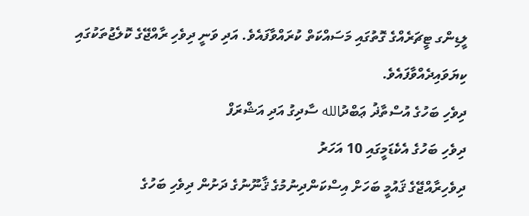ލީޑިންގ ޓީޗަރެއްގެ ގޮތުގައި މަސައްކަތް ކުރައްވާފައެވެ. އަދި ވަނީ ދިވެހި ރާއްޖޭގެ ކޮލެޖުތަކުގައި ކިޔަވައިދެއްވާފައެވެ.
ދިވެހި ބަހުގެ އުސްތާޛު ޢަބްދުالله ސާދިގު އަދި އަޝްރަފް
ދިވެހި ބަހުގެ އެކެޑަމީގައި 10 އަހަރު
ދިވެހިރާއްޖޭގެ ޤައުމީ ބަހަށް އިސްކަންދިނުމުގެ ޤާނޫނުގެ ދަށުން ދިވެހި ބަހުގެ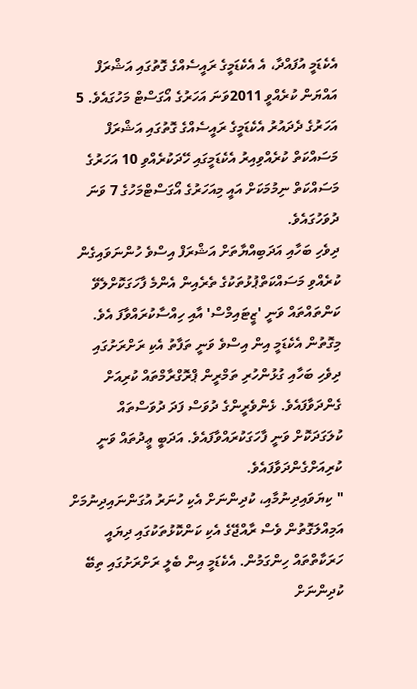އެކެޑަމީ އުފައްދާ، އެ އެކެޑަމީގެ ރައީސެއްގެ ގޮތުގައި އަޝްރަފް އައްޔަން ކުރެއްވީ 2011ވަނަ އަހަރުގެ އޯގަސްޓް މަހުގައެވެ. 5 އަހަރުގެ ދެދައުރު އެކެޑަމީގެ ރައީސެއްގެ ގޮތުގައި އަޝްރަފް މަސައްކަތް ކުރެއްވިއިރު އެކެޑަމީގައި ހޭދަކުރެއްވި 10 އަހަރުގެ މަސައްކަތް ނިމުމަކަށް އައީ މިއަހަރުގެ އޯގަސްޓްމަހުގެ 7 ވަނަ ދުވަހުގައެވެ.
ދިވެހި ބަހާއި އަދަބިއްޔާތަށް އަޝްރަފް އިސްވެ ހުންނަވައިގެން ކުރެއްވި މަސައްކަތްޕުޅުތަކުގެ ތެރެއިން އެންމެ ފާހަގަކޮށްލެވޭ ކަންތައްތައް ވަނީ 'ޒީޓައިމްސް' އާއި ހިއްސާކުރައްވާފަ އެވެ. މިގޮތުން އެކެޑަމީ އިން އިސްވެ ވަނީ ތަފާތު އެކި ރަށްރަށުގައި ދިވެހި ބަހާއި ގުޅުންހުރި ތަމްރީން ޕްރޮގްރާމްތައް ކުރިއަށް ގެންދަވާފައެވެ. ޅެންވެރީންގެ ދުވަސް ފަދަ ދުވަސްތައް ކުލަގަދަކޮށް ވަނީ ފާހަގަކުރައްވާފައެވެ. އަދަބީ ޢީދުތައް ވަނީ ކުރިއަށްގެންދަވާފައެވެ.
" ކިޔަވައިދިނުމާއި، ކުދިންނަށް އެކި ހުނަރު އުގަންނައިދިނުމަށް އަމިއްލަގޮތުން ވެސް ރާއްޖޭގެ އެކި ކަންކޮޅުތަކުގައި ދިޔައީ ހަރަކާތްތައް ހިންގަމުން. އެކެޑަމީ އިން ބެލީ ރަށްރަށުގައި ތިބޭ ކުދިންނަށް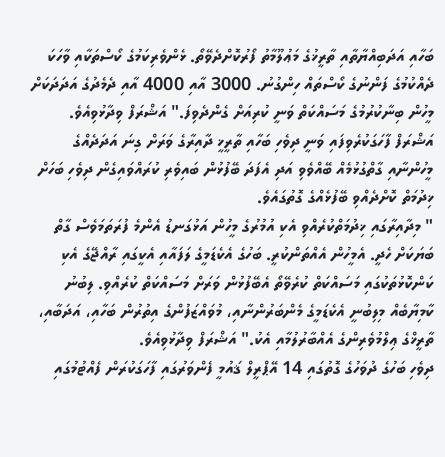ބަހާއި އަދަބިއްޔާތާއި ތާރީޚުގެ މަޢުލޫމާތު ފޯރުކޮށްދެވޭތޯ. ޅެންވެރިކަމުގެ ކޯސްތަކާއި ވާހަކަ ދެއްކުމުގެ ފަންނުގެ ކޯސްތައް ހިންގުނު. 3000 އާއި 4000 އާއި ދެމެދުގެ އަދަދަކަށް މީހުން ބިނާކުރުމުގެ މަސައްކަތް ވަނީ ކުރިއަށް ގެންދެވިފަ." އަޝްރަފް ވިދާޅުވިއެވެ.
އަޝްރަފް ފާހަގަކުރެވިފައި ވަނީ ދިވެހި ބަހާއި ތާރީޚީ ދާއިރާގެ ވަރަށް ގިނަ އަދަދެއްގެ މީހުންނާއި ގާތްގުޅުމެއް ބޭއްވެވި އަދި އެފަދަ ބޭފުޅުން ބައިވެރި ކުރައްވައިގެން ދިވެހި ބަހަށް ޚިދުމަތް ކޮށްދެއްވި ބޭފުޅެއްގެ ގޮތުގައެވެ.
" މިދާއިރާގައި ޚިދުމަތްކުރެއްވި އެކި އުމުރުގެ މީހުން އަޅުގަނޑު އެންމެ ފުރަތަމަވެސް ގާތް ބަޔަކަށް ހެދީ. އެމީހުން އެއްތަންކުރީ. ބަހުގެ އެކެޑަމީގެ ލަފައާއި އެކީގައި ރާއްޖޭގެ އެކި ކަންކޮޅުތަކުގައި މަސައްކަތް ކުރެވޭތޯ އެބޭފުޅުން ވަރަށް މަސައްކަތް ކުރެއްވި. ލިބުނު ކާމިޔާބެއް މިލިބުނީ އެކެޑަމީގެ މެންބަރުންނާއި، މުވައްޒަފުންގެ އިތުރުން ބަހާއި، އަދަބާއި، ތާރީޚްގެ ޢިލްމުވެރިންގެ އެއްބާރުލުމާއި އެކު." އަޝްރަފް ވިދާޅުވިއެވެ.
ދިވެހި ބަހުގެ ދުވަހުގެ ގޮތުގައި 14 އޭޕްރީލް ޤައުމީ ފެންވަރުގައި ފާހަގަކުރަން ފެއްޓުމުގައި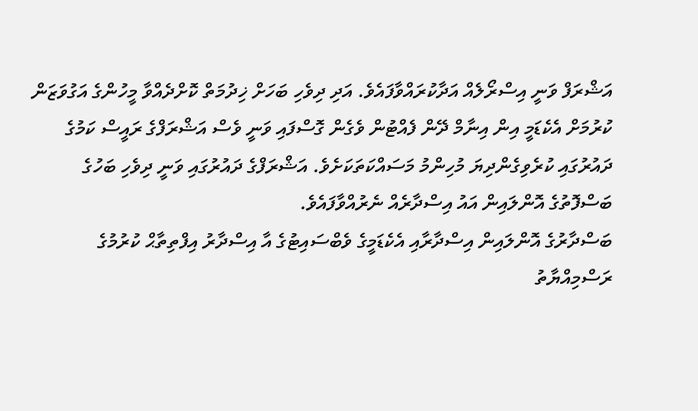އަޝްރަފް ވަނީ އިސްރޯލެއް އަދާކުރައްވާފައެވެ. އަދި ދިވެހި ބަހަށް ޚިދުމަތް ކޮށްދެއްވާ މީހުންގެ އަގުވަޒަން ކުރުމަށް އެކެޑަމީ އިން އިނާމް ދޭން ފެއްޓުން ވެގެން ގޮސްފައި ވަނީ ވެސް އަޝްރަފްގެ ރައީސް ކަމުގެ ދައުރުގައި ކުރެވިގެންދިޔަ މުހިންމު މަސައްކަތަކަށެވެ. އަޝްރަފްގެ ދައުރުގައި ވަނީ ދިވެހި ބަހުގެ ބަސްފޮތުގެ އޮންލައިން އައު އިސްދާރެއް ނެރުއްވާފައެވެ.
ބަސްދާރުގެ އޮންލައިން އިސްދާރާއި އެކެޑަމީގެ ވެބްސައިޓުގެ އާ އިސްދާރު އިފްތިތާޙް ކުރުމުގެ ރަސްމިއްޔާތު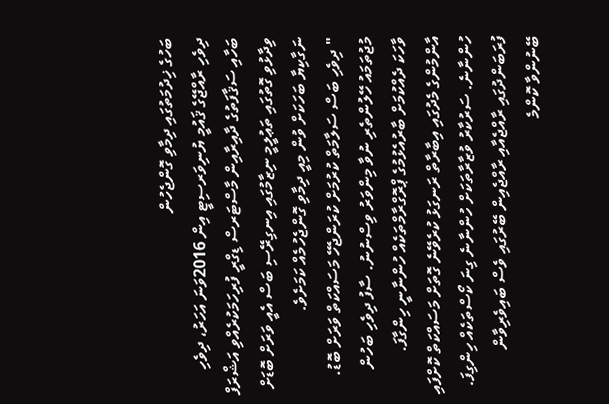ބަހުގެ ޚިދުމަތުގައި ދިމާވި ގޮންޖެހުން
ދިވެހި ރާއްޖޭގެ ޤައުމީ ޔުނިވަރސިޓީ އިން 2016ވަނަ އަހަރު، ދިވެހި ބަހާއި ސަޤާފަތުގެ ދާއިރާއިން މާސްޓަރސް ޑިގްރީ ފުރިހަމަކުރެއްވި އަޝްރަފް ވިދާޅުވި ގޮތުގައި ތަޢުލީމީ ނިޒާމުގައި އިނގިރޭސި ބަސް އެއީ ވަރަށް ބޮޑަށް ނަގާކިޔާ ބަހަކަށް ވުން މިއީ ދިމާވި ގޮންޖެހުމެއް ކަމަށެވެ.
" ދިވެހި ބަސް ސަލާމަތް ކުރުމަށް ކުރަންޖެހޭ މަސައްކަތް ވަރަށް ބޮޑު. މުޖުތަމައު ހޭލުންތެރި ނުވާ މިންވަރު ވިސްނުނު. ސާފު ދިވެހި ބަހުން ވާހަކަ ދެއްކުމަށް ބާރުއެޅުމުގެ ޕްރޮގްރާމްތަކެއް ހުންނާނީ ހިންގާފަ. އާންމުންގެ މެދުގައި އިބާރާތް ރަނގަޅު ކުރެވޭނެ ގޮތަށް މަސައްކަތް ކޮށްފައި ހުންނާނެ. ސަރުކާރު ވުޒާރާތަކަށް ހުންނާނެ ގިނަ ކޯސްތަކެއް ހިންގިފަ. ފުރަބަންދުގައި ރާއްޖެއާއި ރާއްޖެއިން ބޭރުގައި ވެސް ބައިވެރިވާން ބޭނުންވާ ކޮންމެ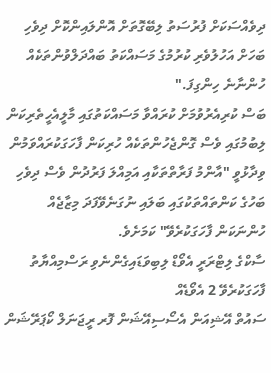ދިވެއްސަކަށް ފުރުސަތު ލިބޭގޮތަށް އޮންލައިންކޮށް ދިވެހި ބަހަށް އަހުލުވެރި ކުރުމުގެ މަސައްކަތު ބައްދަލްވުންތަކެއް ހުންނާނެ ހިންގިފަ."
ބަސް ކުރިއެރުވުމަށް ކުރައްވާ މަސައްކަތުގައި މާލީއެހީތެރިކަން ލިބުމުގައި ވެސް ގޮންޖެހުންތަކެއް ހުރިކަން ފާހަގަކުރައްވަމުން ވިދާޅުވީ "އާންމު ފަރާތްތަކާއި އަމިއްލަ ފަރުދުން ވެސް ދިވެހި ބަހުގެ ކަންތައްތަކުގައި ބަލައި ނުގަނެވޭފަދަ މިޒާޖެއް ހުންނަކަން ފާހަގަކުރެވޭ" ކަމަށެވެ.
ސާކްގެ ލިޓްރަރީ އެވޯޑް ލިބިވަޑައިގެންނެވި ރަސްމިއްޔާތު
ފާހަގަކުރެވޭ 2 އެވޯޑެއް
ސައުތް އޭޝިއަން އެސޯސިއޭޝަން ފޮރ ރީޖަނަލް ކޯޕަރޭޝަން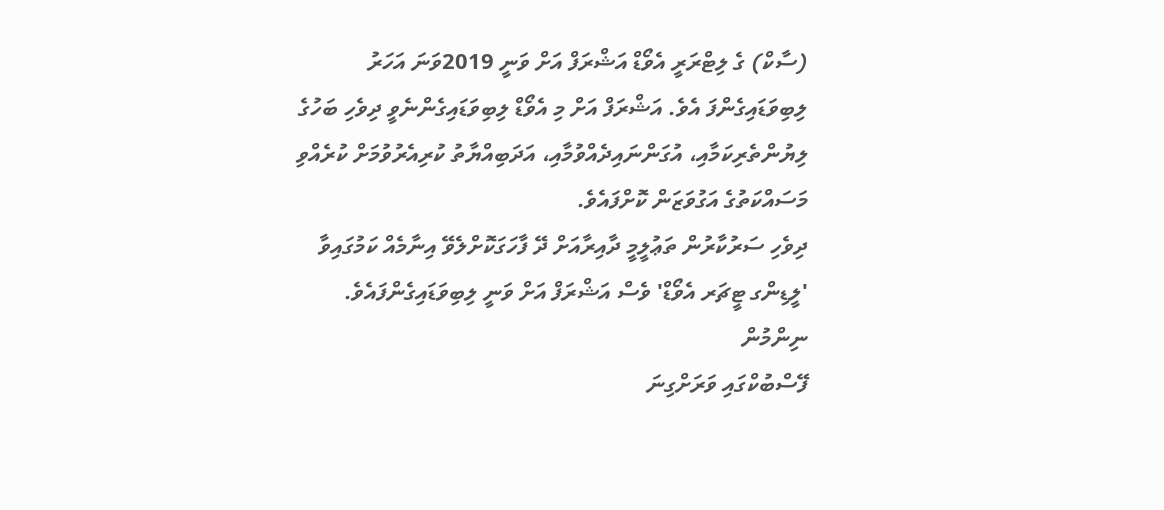(ސާކް) ގެ ލިޓްރަރީ އެވޯޑް އަޝްރަފް އަށް ވަނީ 2019ވަނަ އަހަރު ލިބިވަޑައިގެންފަ އެވެ. އަޝްރަފް އަށް މި އެވޯޑް ލިބިވަޑައިގެންނެވީ ދިވެހި ބަހުގެ ލިޔުންތެރިކަމާއި، އުގަންނައިދެއްވުމާއި، އަދަބިއްޔާތު ކުރިއެރުވުމަށް ކުރެއްވި މަސައްކަތުގެ އަގުވަޒަން ކޮށްފައެވެ.
ދިވެހި ސަރުކާރުން ތަޢުލީމީ ދާއިރާއަށް ދޭ ފާހަގަކޮށްލެވޭ އިނާމެއް ކަމުގައިވާ 'ލީޑިންގ ޓީޗަރ އެވޯޑް' ވެސް އަޝްރަފް އަށް ވަނީ ލިބިވަޑައިގެންފައެވެ.
ނިންމުން
ފޭސްބުކްގައި ވަރަށްގިނަ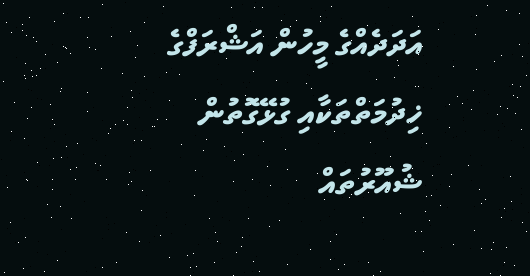އަދަދެއްގެ މީހުން އަޝްރަފްގެ ޚިދުމަތްތަކާއި ގުޅޭގޮތުން ޝުއޫރުތައް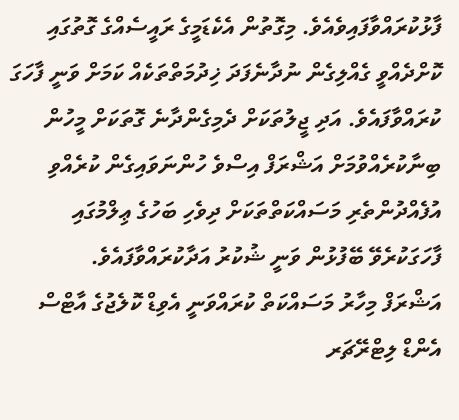ފާޅުކުރައްވާފައިވެއެވެ. މިގޮތުން އެކެޑަމީގެ ރައީސެއްގެ ގޮތުގައި ކޮށްދެއްވީ ގެއްލިގެން ނުދާނެފަދަ ޚިދުމަތްތަކެއް ކަމަށް ވަނީ ފާހަގަ ކުރައްވާފައެވެ. އަދި ޖީލުތަކަށް ދެމިގެންދާނެ ގޮތަކަށް މީހުން ބިނާކުރެއްވުމަށް އަޝްރަފް އިސްވެ ހުންނަވައިގެން ކުރެއްވި އުފެއްދުންތެރި މަސައްކަތްތަކަށް ދިވެހި ބަހުގެ ޢިލްމުގައި ފާހަގަކުރެވޭ ބޭފުޅުން ވަނީ ޝުކުރު އަދާކުރައްވާފައެވެ.
އަޝްރަފް މިހާރު މަސައްކަތް ކުރައްވަނީ އެވިޑް ކޮލެޖުގެ އާޓްސް އެންޑް ލިޓްރޭޗަރ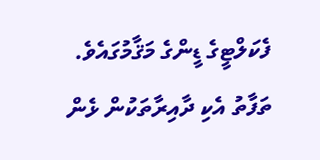ފެކަލްޓީގެ ޑީންގެ މަޤާމުގައެވެ.
ތަފާތު އެކި ދާއިރާތަކުން ޅެން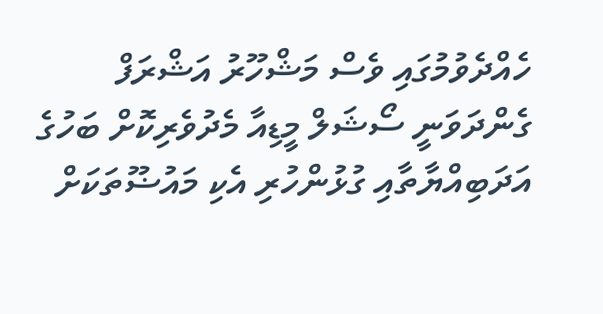ހެއްދެވުމުގައި ވެސް މަޝްހޫރު އަޝްރަފް ގެންދަވަނީ ސޯޝަލް މީޑިއާ މެދުވެރިކޮށް ބަހުގެ އަދަބިއްޔާތާއި ގުޅުންހުރި އެކި މައުޟޫތަކަށް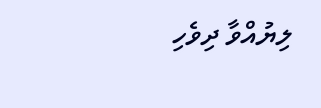ލިޔުއްވާ ދިވެހި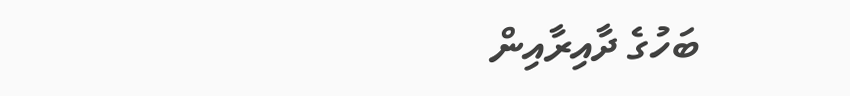ބަހުގެ ދާއިރާއިން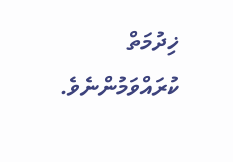ޚިދުމަތް ކުރައްވަމުންނެވެ.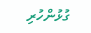ގުޅުންހުރި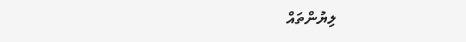ލިޔުންތައް